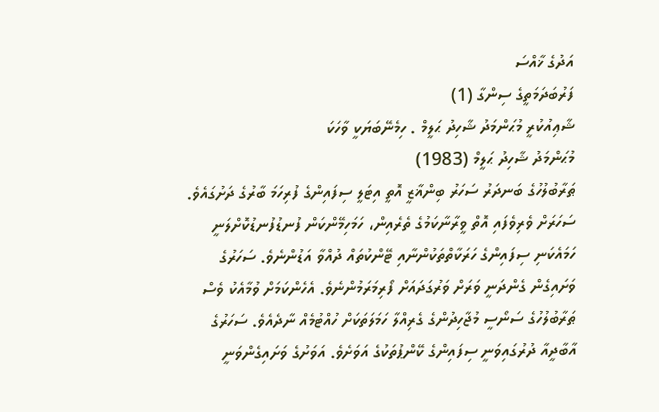އަދުގެ ޚާއްސަ
ފަރުބަދަމަތީގެ ސިންގާ (1)
ޝާޢިއުކުރީ މުޙަންމަދު ޝާހިދު ޙަލީމް . ހިމެނޭބަޔަކީ ވާހަކަ
މުޙަންމަދު ޝާހިދު ޙަލީމް (1983)
ޠަރާބުލުހުގެ ބަނދަރު ސަހަރު ބިންޣާޒީ އޮތީ އިޓަލީ ސިފައިންގެ ފުރިހަމަ ބާރުގެ ދަށުގައެވެ. ސަހަރަށް ވެރިވެފައި އޮތް ވީރާނާކަމުގެ ތެރެއިން، ހަމަހިމޭންކަން ފުނޑުފުނޑުކޮށްލަނީ ހަމައެކަނި ސިފައިންގެ ހަރަކާތްތަކުންނާއި ޓޭންކުތައް ދުއްވާ އަޑުންނެވެ. ސަހަރުގެ ވަށައިގެން ގެންދަނީ ވަރަށް ވަރުގަދައަށް ފޯރިމަރަމުންނެވެ. އެހެންކަމަށް ވުމާއެކު ވެސް ޠަރާބުލުހުގެ ސަނޯސީ މުޖާހިދުންގެ ގެރިއްލާ ހަމަލަތަކަށް ހުއްޓުމެއް ނާދެއެވެ. ސަހަރުގެ އާބާދީއާ ދުރުގައިވަނީ ސިފައިންގެ ކޭންޕުތަކުގެ އަވަށެވެ. އަވަށުގެ ވަށައިގެންވަނީ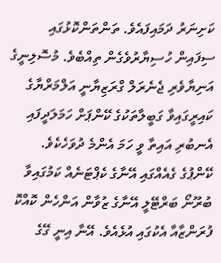ކަށިނަރު ދަމައިފައެވެ. ތަންތަންކޮޅުގައި ސިފައިން ހުސިޔާރުވެގެން ތިއްބެވެ. މުސޮލިނީގެ އަނިޔާވެރި ޖެނެރަލް ގްރަޒިޔާނީ އަލްމަރްޔާގެ ކައިރީގައިވާ ގަބީލާތަކުގެ ކޭންޕަށް ހަމަލަދީފައި އެނބުރި އައިތާ ވީ ހަމަ އެންމެ ދުވަހެކެވެ. ކޭންޕުގެ ގެއެއްގައި އޭނާގެ ކެޕްޓަނެއް ކަމުގައިވާ ބުރޫނޯ ބަރްޓޭލީ އޭނާގެ ޒުވާން އަންހެން ކޮއްކޮ ފުރަންޒާއާ އެކުގައި އުޅެއެވެ. އޭނާ އިނީ ގޭގެ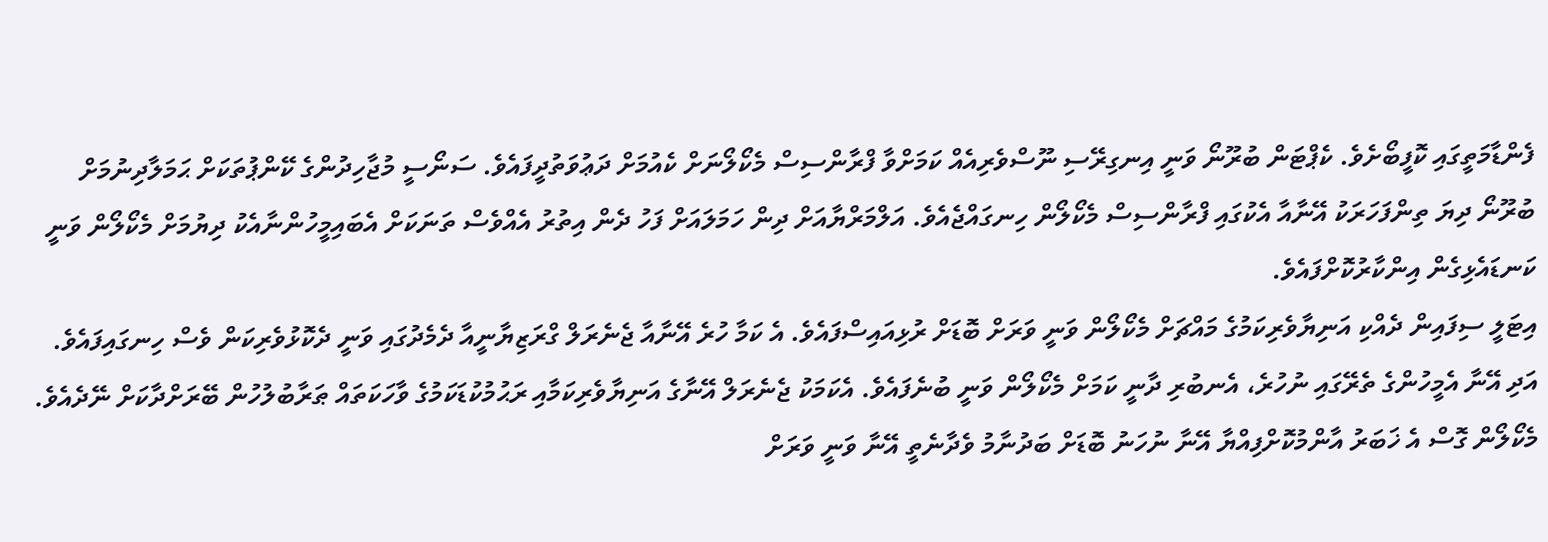ފެންޑާމަތީގައި ކޮފީބޯށެވެ. ކެޕްޓަން ބުރޫނޯ ވަނީ އިނގިރޭސި ނޫސްވެރިއެއް ކަމަށްވާ ފްރާންސިސް މެކޯލޯނަށް ކެއުމަށް ދަޢުވަތުދީފައެވެ. ސަނޯސީ މުޖާހިދުންގެ ކޭންޕުތަކަށް ޙަމަލާދިނުމަށް ބުރޫނޯ ދިޔަ ތިންފަހަރަކު އޭނާއާ އެކުގައި ފްރާންސިސް މެކޯލޯން ހިނގައްޖެއެވެ. އަލްމަރްޔާއަށް ދިން ހަމަލައަށް ފަހު ދެން އިތުރު އެއްވެސް ތަނަކަށް އެބައިމީހުންނާއެކު ދިޔުމަށް މެކޯލޯން ވަނީ ކަނޑައެޅިގެން އިންކާރުކޮށްފައެވެ.
އިޓަލީ ސިފައިން ދެއްކި އަނިޔާވެރިކަމުގެ މައްޗަށް މެކޯލޯން ވަނީ ވަރަށް ބޮޑަށް ރުޅިއައިސްފައެވެ. އެ ކަމާ ހުރެ އޭނާއާ ޖެނެރަލް ގްރަޒިޔާނީއާ ދެމެދުގައި ވަނީ ދެކޮޅުވެރިކަން ވެސް ހިނގައިފައެވެ. އަދި އޭނާ އެމީހުންގެ ތެރޭގައި ނުހުރެ، އެނބުރި ދާނީ ކަމަށް މެކޯލޯން ވަނީ ބުނެފައެވެ. އެކަމަކު ޖެނެރަލް އޭނާގެ އަނިޔާވެރިކަމާއި ރަޙުމުކުޑަކަމުގެ ވާހަކަތައް ޠަރާބުލުހުން ބޭރަށްދާކަށް ނޭދެއެވެ. މެކޯލޯން ގޮސް އެ ޚަބަރު އާންމުކޮށްފިއްޔާ އޭނާ ނުހަނު ބޮޑަށް ބަދުނާމު ވެދާނެތީ އޭނާ ވަނީ ވަރަށް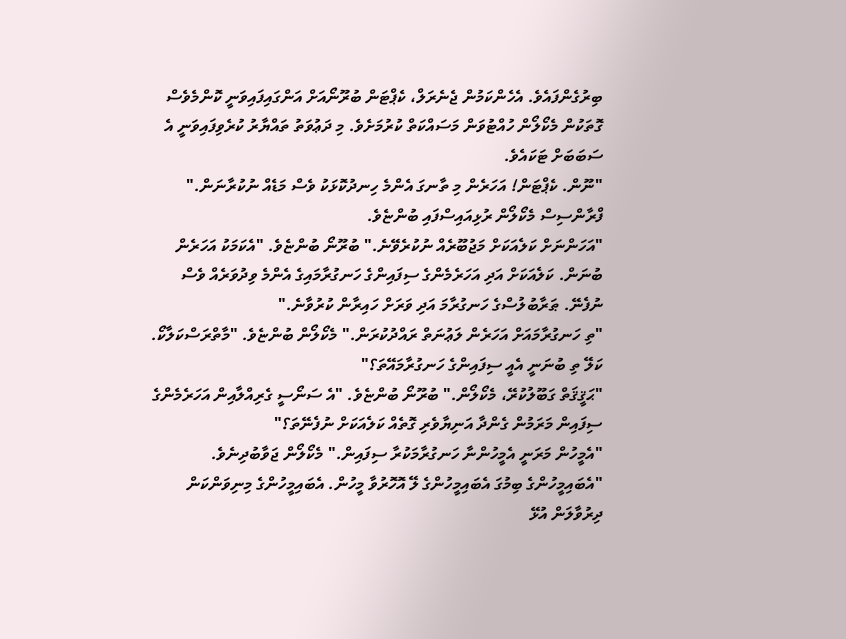ބިރުގެންފައެވެ. އެހެންކަމުން ޖެނެރަލް، ކެޕްޓަން ބުރޫނޯއަށް އަންގައިފައިވަނީ ކޮންމެވެސް ގޮތަކުން މެކޯލޯން ހުއްޓުވަން މަސައްކަތް ކުރުމަށެވެ. މި ދަޢުވަތު ތައްޔާރު ކުރެވިފައިވަނީ އެ ސަބަބަށް ޓަކައެވެ.
"ނޫން. ކެޕްޓަން! އަހަރެން މި ތާނގަ އެންމެ ހިނދުކޮޅަކު ވެސް މަޑެއް ނުކުރާނަން." ފްރާންސިސް މެކޯލޯން ރުޅިއައިސްފައި ބުންޏެވެ.
"އަހަންނަށް ކަލެއަކަށް މަޖުބޫރެއް ނުކުރެވޭނެ." ބުރޫނޯ ބުންޏެވެ. "އެކަމަކު އަހަރެން ބުނަން. ކަލެއަކަށް އަދި އަހަރެމެންގެ ސިފައިންގެ ހަނގުރާމައިގެ އެންމެ ވިދުވަރެއް ވެސް ނުފެނޭ. ޠަރާބުލުސްގެ ހަނގުރާމަ އަދި ވަރަށް ހައިރާން ކުރުވާނެ."
"ތި ހަނގުރާމައަށް އަހަރެން ލަޢުނަތް ރައްދުކުރަން." މެކޯލޯން ބުންޏެވެ. "މާތްރަސްކަލާކޯ. ކަލޭ ތި ބުނަނީ އެއީ ސިފައިންގެ ހަނގުރާމައޭތަ؟"
"ޙަޤީޤަތް ގަބޫލުކުރޭ، މެކޯލޯން." ބުރޫނޯ ބުންޏެވެ. "އެ ސަނޯސީ ގެރިއްލާއިން އަހަރެމެންގެ ސިފައިން މަރަމުން ގެންދާ އަނިޔާވެރި ގޮތެއް ކަލެއަކަށް ނުފެނޭތަ؟"
"އެމީހުން މަރަނީ އެމީހުންނާ ހަނގުރާމަކުރާ ސިފައިން." މެކޯލޯން ޖަވާބުދިނެވެ. "އެބައިމީހުންގެ ބިމުގަ އެބައިމީހުންގެ ލޭ އޮހޮރުވާ މީހުން. އެބައިމީހުންގެ މިނިވަންކަން ދިރުވާލަން އުޅޭ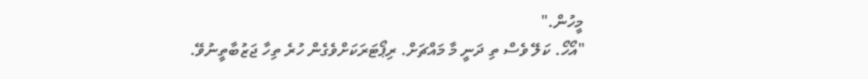މީހުން."
"އޯހޯ. ކަލޭ ވެސް ތި ދަނީ މާ މައްޗަށް. ރިޕޯޓަރަކަށްވެގެން ހުރެ ތިހާ ޖަޒުބާތީނުވޭ.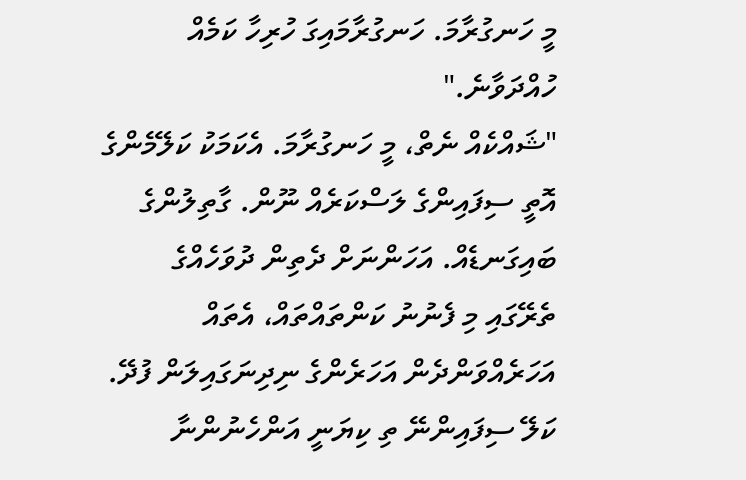މީ ހަނގުރާމަ. ހަނގުރާމައިގަ ހުރިހާ ކަމެއް ހުއްދަވާނެ."
"ޝައްކެއް ނެތް، މީ ހަނގުރާމަ. އެކަމަކު ކަލޭމެންގެ އޮތީ ސިފައިންގެ ލަސްކަރެއް ނޫން. ގާތިލުންގެ ބައިގަނޑެއް. އަހަންނަށް ދެތިން ދުވަހެއްގެ ތެރޭގައި މި ފެނުނު ކަންތައްތައް، އެތައް އަހަރެއްވަންދެން އަހަރެންގެ ނިދިނަގައިލަން ފުދޭ. ކަލޭ ސިފައިންނޭ ތި ކިޔަނީ އަންހެނުންނާ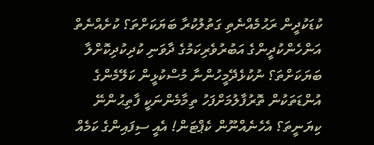ކުޑަކުދީން ރަޙުމެއްނެތި ގަތުލުކުރާ ބަޔަކަށްތަ؟ ކުށެއްނެތް އަންހެންކުދީންގެ އަބުރުވެރިކަމުގެ ދާވަނި ކުދިކުދިކޮށްލާ ބަޔަކަށްތަ؟ ނުކުޅެދޭމީހުންނާ މުސްކުޅީން ކަލޭމެންގެ އުންޑަތަކުން ތޮރުފާލުމަށްފަހު ތިމާމެންނަކީ ފާތިޙުންނޭ ކިޔަނީތަ؟ އެހެނެއްނޫން ކެޕްޓަން! އެއީ ސިފައިންގެ ކަމެއް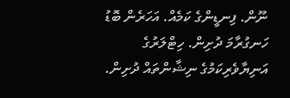ނޫން. ފިނޑީންގެ ކަމެއް. އަހަރެން ބޮޑު ހަނގުރާމަ ދުށިން. ހިޓްލަރުގެ އަނިޔާވެރިކަމުގެ ނިޝާންތައް ދުށިން.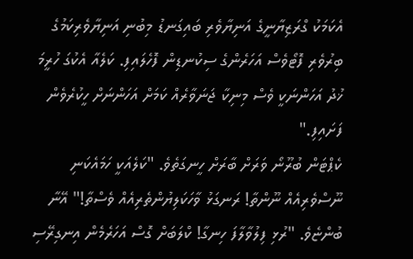އެކަމަކު ގްރަޒިޔާނީގެ އަނިޔާވެރި ބައިގަނޑު މިބުނި އަނިޔާވެރިކަމުގެ ބިރުވެރި ފޮޓޯވެސް އަހަރެންގެ ސިކުނޑިން ފޮހެލައިފި. ކަލެއާ އެކުގަ ހުރީމަ ޚުދު އަހަންނަކީ ވެސް މިނިކާ ޖަނަވާރެއް ކަމަށް އަހަންނަށް ހީކުރެވެން ފަށައިފި."
ކެޕްޓަން ބުރޫނޯ ވަރަށް ބާރަށް ހީނގަތެވެ. "ކަލެއަކީ ހަމައެކަނި ނޫސްވެރިއެއް ނޫންތާ! ރަނގަޅު ވާހަކަލިޔުންތެރިއެއް ވެސްތާ!" އޭނާ ބުންޏެވެ. "ރުޅި ފިލުވާލާފަ ހިނގާ! ކްލަބަށް ގޮސް އަހަރެމެން އިނގިރޭސި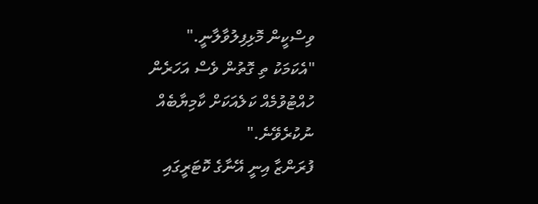ވިސްކީން މޮޅިފިލުވާލާނީ."
"އެކަމަކު ތި ގޮތުން ވެސް އަހަރެން ހުއްޓުވުމެއް ކަލެއަކަށް ކާމިޔާބެއް ނުކުރެވޭނެ."
ފުރަންޒާ އިނީ އޭނާގެ ކޮޓަރީގައި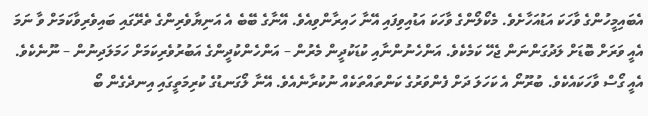އެބައިމީހުންގެ ވާހަކަ އަޑުއަހާށެވެ. މެކޯލޯންގެ ވާހަކަ އަޑުއިވިފައި އޭނާ ހައިރާންވިއެވެ. އޭނާގެ ބޭބެ އެ އަނިޔާވެރިންގެ ތެރޭގައި ބައިވެރިވާކަމަށް ވާ ނަމަ އެއީ ވަރަށް ބޮޑަށް ލަދުގަންނަން ޖެހޭ ކަމެކެވެ. އަންހެނުންނާއި ކުޑަކުދީން މެރުން – އަންހެންކުދީންގެ އަބުރުވެރިކަމަށް ހަމަލަދިނުން – ނޫނެކެވެ. އެއީ ގޯސް ވާހަކައެކެވެ. ބުރޫނޯ އެ ކަހަލަ ދަށް ފެންވަރުގެ ކަންތައްތަކެއް ނުކުރާނެއެވެ. އޭނާ ލޯގަނޑުގެ ކުރިމަތީގައި އިނދެގެން ބޯ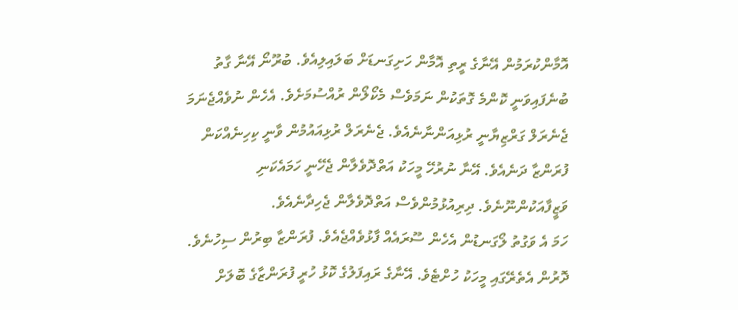އޮމާންކުރަމުން އޭނާގެ ރީތި އޮމާން ހަށިގަނޑަށް ބަލައިލިއެވެ. ބުރޫނޯ އޭނާ ގާތު ބުނެފައިވަނީ ކޮންމެ ގޮތަކުން ނަމަވެސް މެކޯލޯން ރުއްސުމަށެވެ. އެހެން ނުވެއްޖެނަމަ ޖެނެރަލް ގަރްޒިޔާނީ ރުޅިއަންނާނެއެވެ. ޖެނެރަލް ރުޅިއައުމުން ވާނީ ކިހިނެއްކަން ފުރަންޒާ ދަނެއެވެ. އޭނާ ނުރުހޭ މީހަކު އަތްދޮވެލާން ޖެހޭނީ ހަމައެކަނި ވަޒީފާއަކުންނޫނެވެ. ދިރިއުޅުމުންވެސް އަތްދޮވެލާން ޖެހިދާނެއެވެ.
ހަމަ އެ ވަގުތު ލޯގަނޑުން އެހެން ސޫރައެއް ފާޅުވެއްޖެއެވެ. ފުރަންޒާ ބިރުން ސިހުނެވެ. ދޮރުން އެތެރޭގައި މީހަކު ހުށްޓެވެ. އޭނާގެ ރައިފަލުގެ ކޮޅު ހުރީ ފުރަންޒާގެ ބޮލަށް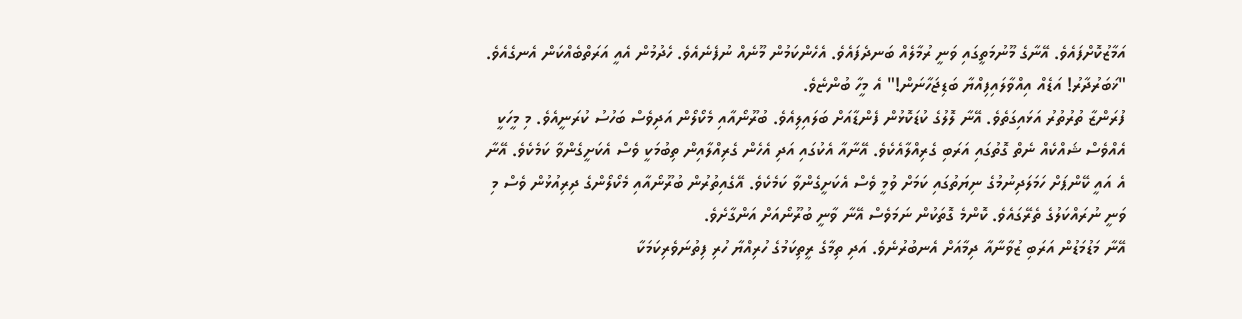އަމާޒުކޮށްފައެވެ. އޭނާގެ މޫނުމަތީގައި ވަނީ ރުމާލެއް ބަނދެފައެވެ. އެހެންކަމުން މޫނެއް ނުފެނެއެވެ. ހެދުމުން އެއީ އަރަތްބެއްކަން އެނގެއެވެ.
"ޚަބަރުދާރު! އަޑެއް އިއްވާލައިފިއްޔާ ބަޑިޖަހާނަން!" އެ މީހާ ބުންޏެވެ.
ފުރަންޒާ ތުރުތުރު އަޅައިގަތެވެ. އޭނާ ލޮލުގެ ކުޑަކޮޅުން ފެންޑާއަށް ބަލައިލިއެވެ. ބުރޫނޯއާއި މެކޯލޯން އަދިވެސް ބަހުސު ކުރަނީއެވެ. މި މީހަކީ އެއްވެސް ޝައްކެއް ނެތް ގޮތުގައި އަރަބި ގެރިއްލާއެކެވެ. އޭނާއާ އެކުގައި އަދި އެހެން ގެރިއްލާއިން ތިބުމަކީ ވެސް އެކަށީގެންވާ ކަމެކެވެ. އޭނާ އެ އައީ ކޭންޕަށް ހަމަލަދިނުމުގެ ނިޔަތުގައި ކަމަށް ވުމީ ވެސް އެކަށީގެންވާ ކަމެކެވެ. އޭގެއިތުރުން ބުރޫނޯއާއި މެކޯލޯންގެ ދިރިއުޅުން ވެސް މި ވަނީ ނުރައްކަލުގެ ތެރޭގައެވެ. ކޮންމެ ގޮތަކުން ނަމަވެސް އޭނާ ވާނީ ބުރޫނޯއަށް އަންގާށެވެ.
އޭނާ މަޑުމަޑުން އަރަބި ޒުވާނާއާ ދިމާއަށް އެނބުރުނެވެ. އަދި ތިމާގެ ރީތިކަމުގެ ހުރިއްޔާ ހުރި ފިތުނަވެރިކަމަކާ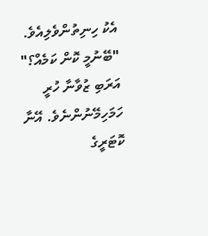އެކު ހިނިތުންވެލިއެވެ. "ބޭނުމީ ކޮން ކަމެއް؟"
އަރަބި ޒުވާނާ ހުރީ ހަމަހިމޭނުންނެވެ. އޭނާ ކޮޓަރީގެ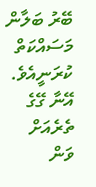ބޭރު ބަލާން މަސައްކަތް ކުރަނީއެވެ. އޭނާ ގޭގެ ތެރެއަށް ވަން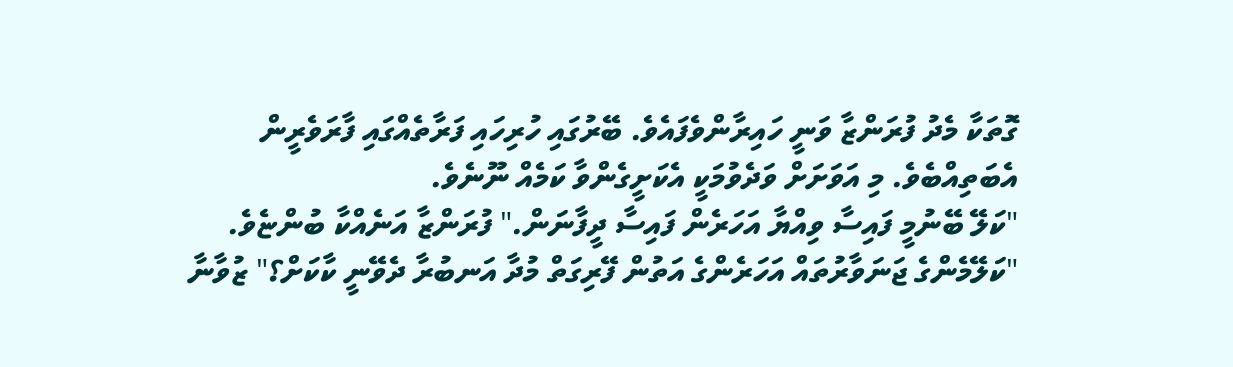ގޮތަކާ މެދު ފުރަންޒާ ވަނީ ހައިރާންވެފައެވެ. ބޭރުގައި ހުރިހައި ފަރާތެއްގައި ފާރަވެރީން އެބަތިއްބެވެ. މި އަވަށަށް ވަދެވުމަކީ އެކަށީގެންވާ ކަމެއް ނޫނެވެ.
"ކަލޭ ބޭނުމީ ފައިސާ ވިއްޔާ އަހަރެން ފައިސާ ދީފާނަން." ފުރަންޒާ އަނެއްކާ ބުންޏެވެ.
"ކަލޭމެންގެ ޖަނަވާރުތައް އަހަރެންގެ އަތުން ފޭރިގަތް މުދާ އަނބުރާ ދެވޭނީ ކާކަށް؟" ޒުވާނާ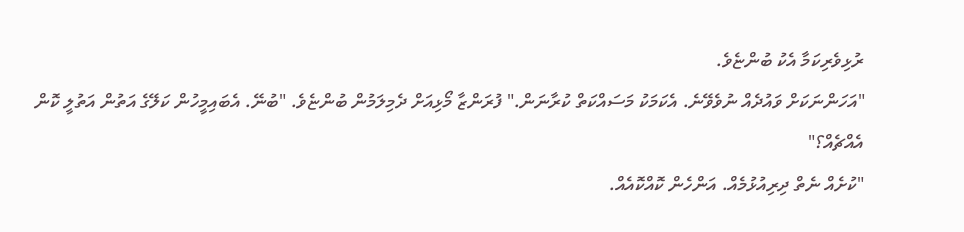ރުޅިވެރިކަމާ އެކު ބުންޏެވެ.
"އަހަންނަކަށް ވައުދެއް ނުވެވޭނެ. އެކަމަކު މަސައްކަތް ކުރާނަން." ފުރަންޒާ މޯޅިއަށް ދެމިލަމުން ބުންޏެވެ. "ބުނޭ. އެބައިމީހުން ކަލޭގެ އަތުން އަތުލީ ކޮން އެއްޗެއް؟"
"ކުށެއް ނެތް ދިރިއުޅުމެއް. އަންހެން ކޮއްކޮއެއް.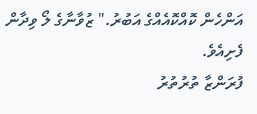އަންހެން ކޮއްކޮއެއްގެ އަބުރު." ޒުވާނާގެ ލޯ ވިދާން ފެށިއެވެ.
ފުރަންޒާ ތުރުތުރު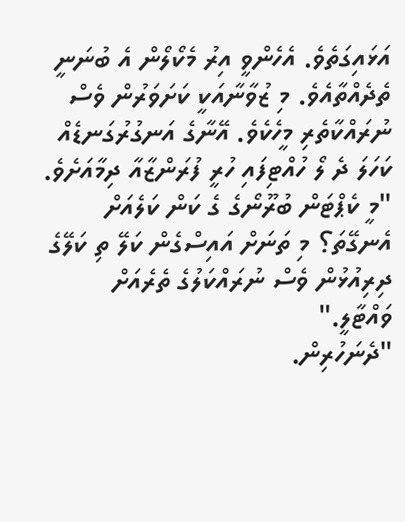އަޅައިގަތެވެ. އެހެންވީ އިރު މެކޯލޯން އެ ބުނަނީ ތެދެއްތާއެވެ. މި ޒުވާނާއަކީ ކަށަވަރުން ވެސް ނުރައްކާތެރި މީހެކެވެ. އޭނާގެ އަނގުރުގަނޑެއް ކަހަލަ ދެ ލޯ ހުއްޓިފައި ހުރީ ފުރަންޒާއާ ދިމާއަށެވެ.
"މީ ކެޕްޓަން ބުރޫނޯގެ ގެ ކަން ކަލެއަށް އެނގޭތަ؟ މި ތަނަށް އައިސްގެން ކަލޭ ތި ކަލޭގެ ދިރިއުޅުން ވެސް ނުރައްކަލުގެ ތެރެއަށް ވައްޓާލީ."
"ދެނަހުރިން.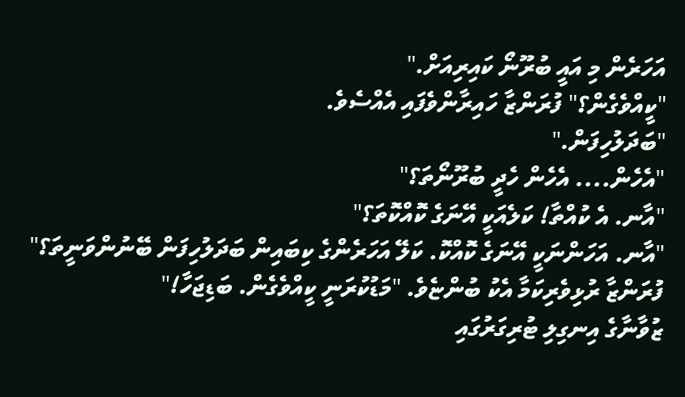އަހަރެން މި އައީ ބުރޫނޯ ކައިރިއަށް."
"ކީއްވެގެން؟" ފުރަންޒާ ހައިރާންވެފައި އެއްސެވެ.
"ބަދަލުހިފަން."
"އެހެން.... އެހެން ހެދީ ބުރޫނޯތަ؟"
"އާނ. އެ ކުއްތާ! ކަލެއަކީ އޭނަގެ ކޮއްކޮތަ؟"
"އާނ. އަހަންނަކީ އޭނަގެ ކޮއްކޮ. ކަލޭ އަހަރެންގެ ކިބައިން ބަދަލުހިފަން ބޭނުންވަނީތަ؟" ފުރަންޒާ ރުޅިވެރިކަމާ އެކު ބުންޏެވެ. "މަޑުކުރަނީ ކީއްވެގެން. ބަޑިޖަހާ!"
ޒުވާނާގެ އިނގިލި ޓުރިގަރުގައި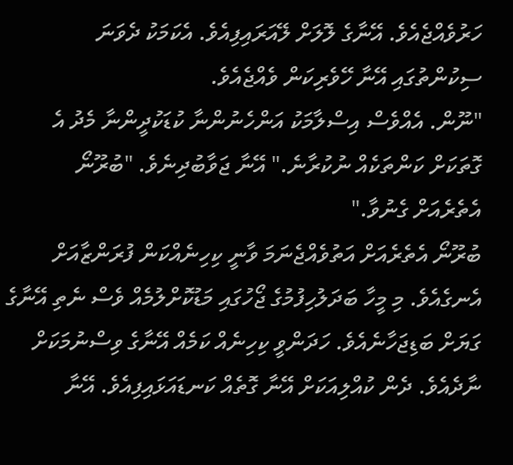ހަރުވެއްޖެއެވެ. އޭނާގެ ލޮލަށް ލޭއަރައިފިއެވެ. އެކަމަކު ދެވަނަ ސިކުންތުގައި އޭނާ ހޭވެރިކަން ވެއްޖެއެވެ.
"ނޫން. އެއްވެސް އިސްލާމަކު އަންހެނުންނާ ކުޑަކުދީންނާ މެދު އެ ގޮތަކަށް ކަންތަކެއް ނުކުރާނެ." އޭނާ ޖަވާބުދިނެވެ. "ބުރޫނޯ އެތެރެއަށް ގެނުވާ."
ބުރޫނޯ އެތެރެއަށް އަތުވެއްޖެނަމަ ވާނީ ކިހިނެއްކަން ފުރަންޒާއަށް އެނގެއެވެ. މި މީހާ ބަދަލުހިފުމުގެ ޖޯހުގައި މަޑުކޮށްލުމެއް ވެސް ނެތި އޭނާގެ ގަޔަށް ބަޑިޖަހާނެއެވެ. ހަދަންވީ ކިހިނެއް ކަމެއް އޭނާގެ ވިސްނުމަކަށް ނާދެއެވެ. ދެން ކުއްލިއަކަށް އޭނާ ގޮތެއް ކަނޑައަޅައިފިއެވެ. އޭނާ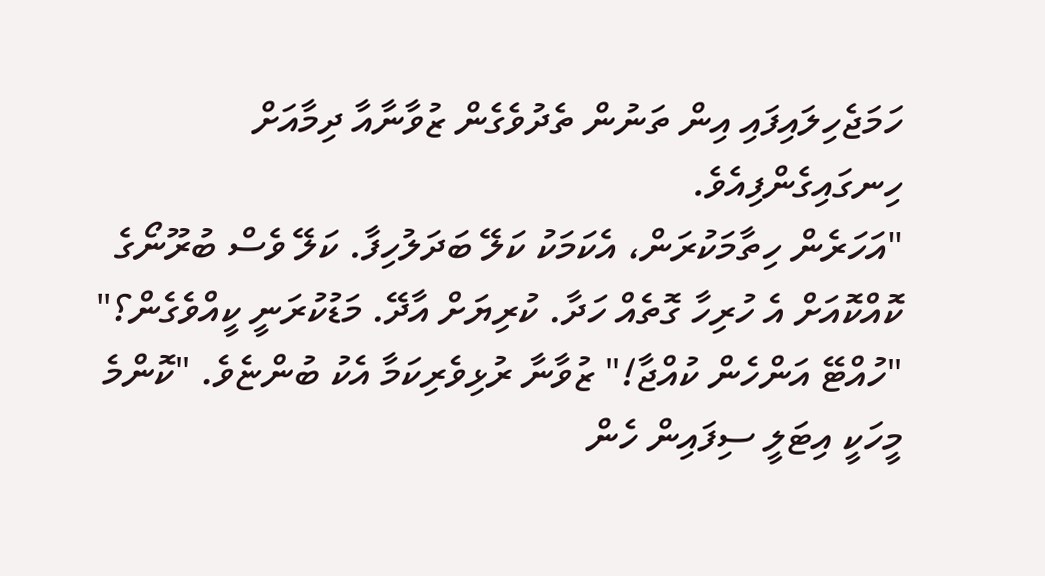ހަމަޖެހިލައިފައި އިން ތަނުން ތެދުވެގެން ޒުވާނާއާ ދިމާއަށް ހިނގައިގެންފިއެވެ.
"އަހަރެން ހިތާމަކުރަން، އެކަމަކު ކަލޭ ބަދަލުހިފާ. ކަލޭ ވެސް ބުރޫނޯގެ ކޮއްކޮއަށް އެ ހުރިހާ ގޮތެއް ހަދާ. ކުރިޔަށް އާދޭ. މަޑުކުރަނީ ކީއްވެގެން؟"
"ހުއްޓޭ އަންހެން ކުއްޖާ!" ޒުވާނާ ރުޅިވެރިކަމާ އެކު ބުންޏެވެ. "ކޮންމެ މީހަކީ އިޓަލީ ސިފައިން ހެން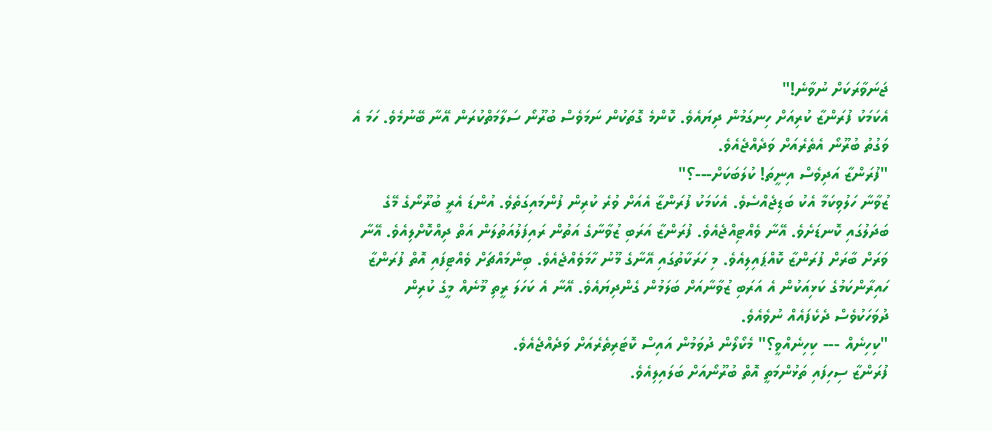ޖަނަވާރަކަށް ނުވާނެ!"
އެކަމަކު ފުރަންޒާ ކުރިއަށް ހިނގަމުން ދިޔައެވެ. ކޮންމެ ގޮތަކުން ނަމަވެސް ބުރޫނޯ ސަލާމަތްކުރަން އޭނާ ބޭނުމެވެ. ހަމަ އެ ވަގުތު ބުރޫނޯ އެތެރެއަށް ވަދެއްޖެއެވެ.
"ފުރަންޒާ އަދިވެސް އިނީތަ! ކުލަބަކަށް---؟"
ޒުވާނާ ހަލުވިކަމާ އެކު ބަޑިޖެއްސެވެ. އެކަމަކު ފުރަންޒާ އެއަށް ވުރެ ކުރިން ފުންމައިގަތެވެ. އުންޑަ އެރީ ބުރޫނޯގެ މޭގެ ބަދަލުގައި ކޮނޑަށެވެ. އޭނާ ވެއްޓިއްޖެއެވެ. ފުރަންޒާ އަރަބި ޒުވާނާގެ އަތުން ރައިފަލުއަތުލަން އަތް ދިއްކޮށްލިއެވެ. އޭނާ ވަރަށް ބާރަށް ފުރަންޒާ ކޮއްޕައިލިއެވެ. މި ހަރަކާތުގައި އޭނާގެ މޫނު ހާމަވެއްޖެއެވެ. ބިންމައްޗަށް ވެއްޓިފައި އޮތް ފުރަންޒާ ހައިރާންކަމުގެ ކަޅިއަކުން އެ އަރަބި ޒުވާނާއަށް ބަލަމުން ގެންދިޔައެވެ. އޭނާ އެ ކަހަލަ ރީތި މޫނެއް މީގެ ކުރިން ދުވަހަކުވެސް ދެކެފައެއް ނުވެއެވެ.
"ކިހިނެއް --- ކިހިނެއްވީ؟" މެކޯލޯން ދުވަމުން އައިސް ކޮޓަރިތެރެއަށް ވަދެއްޖެއެވެ.
ފުރަންޒާ ސިހިފައި ތަޅުންމަތީ އޮތް ބުރޫނޯއަށް ބަލައިލިއެވެ.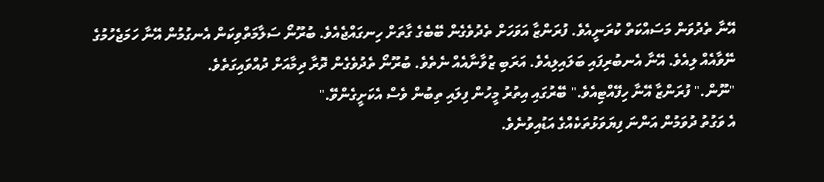އޭނާ ތެދުވަން މަސައްކަތް ކުރަނީއެވެ. ފުރަންޒާ އަވަހަށް ތެދުވެގެން ބޭބެގެ ގާތަށް ހިނގައްޖެއެވެ. ބުރޫނޯ ސަލާމަތްވިކަން އެނގުމުން އޭނާ ހަމަޖެހުމުގެ ނޭވާއެއް ލިއެވެ. އޭނާ އެނބުރިފައި ބަލައިލިއެވެ. އަރަބި ޒުވާނާއެއް ނެތެވެ. ބުރޫނޯ ތެދުވެގެން ދޮރާ ދިމާއަށް ދުއްވައިގަތެވެ.
"ނޫން." ފުރަންޒާ އޭނާ ހިފޭއްޓިއެވެ." ބޭރުގައި އިތުރު މީހުން ފިލައި ތިބުން ވެސް އެކަށީގެންވޭ."
އެ ވަގުތު ދުވަމުން އަންނަ ފިޔަވަޅުތަކެއްގެ އަޑުއިވުނެވެ.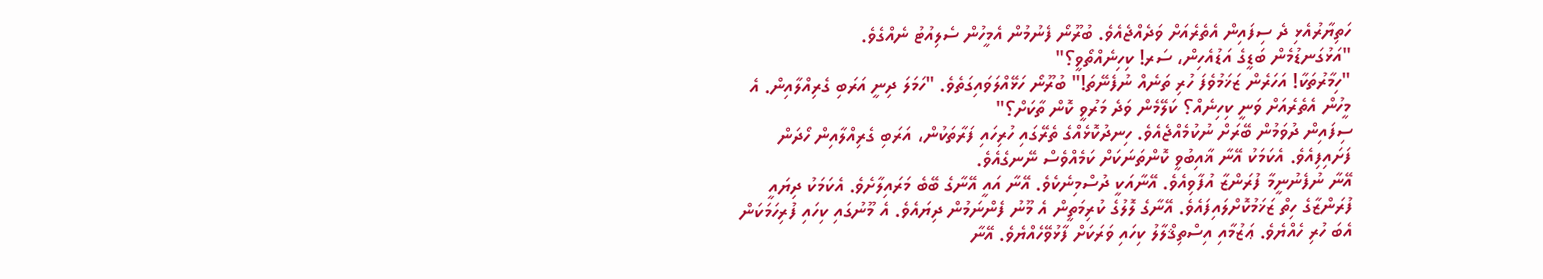ހަތިޔާރުއެޅި ދެ ސިފައިން އެތެރެއަށް ވަދެއްޖެއެވެ. ބުރޫނޯ ފެނުމުން އެމީހުން ސެލިއުޓު ނެއްގެވެ.
"އަޅުގަނޑުމެން ބަޑީގެ އަޑުއެހިން، ސަރ! ކިހިނެއްތޯވީ؟"
"ހިމާރުތަކާ! އަހަރެން ޒަޚަމުވެފަ ހުރި ތަނެއް ނުފެނޭތަ!" ބުރޫނޯ ހަޅޭއްލަވައިގަތެވެ. "ހަމަލަ ދިނީ އަރަބި ގެރިއްލާއިން. އެ މީހުން އެތެރެއަށް ވަނީ ކިހިނެއް؟ ކަލޭމެން ވަދެ މަރުވީ ކޮން ތާކަށް؟"
ސިފައިން ދުވަމުން ބޭރަށް ނުކުމެއްޖެއެވެ. ހިނދުކޮޅެއްގެ ތެރޭގައި ހުރިހައި ފަރާތަކުން، އަރަބި ގެރިއްލާއިން ހޯދަން ފަށައިފިއެވެ. އެކަމަކު އޭނާ ޣާއިބުވީ ކޮންތަނަކަށް ކަމެއްވެސް ނޭނގެއެވެ.
އޭނާ ނުފެނުނީމާ ފުރަންޒާ އުފާވިއެވެ. އޭނާއަކީ ދުސްމިނެކެވެ. އޭނާ އައީ އޭނާގެ ބޭބެ މަރައިލާށެވެ. އެކަމަކު ދިޔައީ ފުރަންޒާގެ ހިތް ޒަޚަމުކޮށްލައިފައެވެ. އޭނާގެ ލޮލުގެ ކުރިމަތީން އެ މޫނު ފެންނަމުން ދިޔައެވެ. އެ މޫނުގައި ކިހައި ފުރިހަމަކަން އެބަ ހުރި ހެއްޔެވެ. ޢަޒުމާއި އިސްތިޤްލާލު ކިހައި ވަރަކަށް ފާޅުވޭހެއްޔެވެ. އޭނާ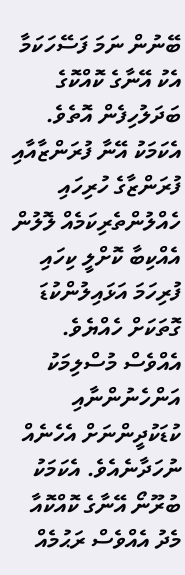ބޭނުން ނަމަ ފަސޭހަކަމާ އެކު އޭނާގެ ކޮއްކޮގެ ބަދަލުހިފެން އޮތެވެ. އެކަމަކު އޭނާ ފުރަންޒާއާއި ފުރަންޒާގެ ހުރިހައި ހެއްލުންތެރިކަމެއް ލޮލުން އެއްކިބާ ކޮށްލީ ކިހައި ފުރިހަމަ އަޅައިލުންކުޑަ ގޮތަކަށް ހެއްޔެވެ. އެއްވެސް މުސްލިމަކު އަންހެނުންނާއި ކުޑަކުދީންނަށް އެހެނެއް ނުހަދާނެއެވެ. އެކަމަކު ބުރޫނޯ އޭނާގެ ކޮއްކޮއާ މެދު އެއްވެސް ރަޙުމެއް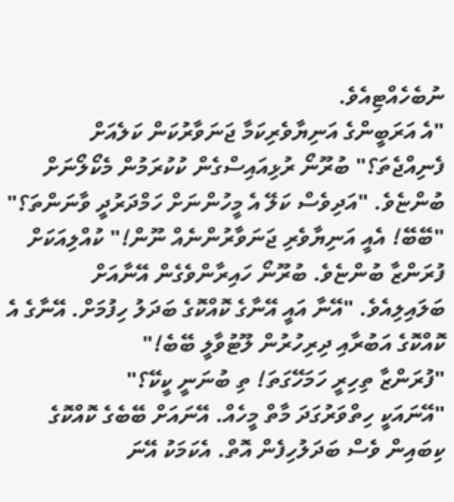ނުބެހެއްޓިއެވެ.
"އެ އަރަބީންގެ އަނިޔާވެރިކަމާ ޖަނަވާރުކަން ކަލެއަށް ފެނިއްޖެތަ؟" ބުރޫނޯ ރުޅިއައިސްގެން ކުކުރަމުން މެކޯލޯނަށް ބުންޏެވެ. "އަދިވެސް ކަލޭ އެ މީހުންނަށް ހަމްދަރުދީ ވާނަންތަ؟"
"ބޭބޭ! އެއީ އަނިޔާވެރި ޖަނަވާރުންނެއް ނޫން!" ކުއްލިއަކަށް ފުރަންޒާ ބުންޏެވެ. ބުރޫނޯ ހައިރާންވެގެން އޭނާއަށް ބަލައިލިއެވެ. "އޭނާ އައީ އޭނާގެ ކޮއްކޮގެ ބަދަލު ހިފުމަށް. އޭނާގެ އެ ކޮއްކޮގެ އަބުރާއި ދިރިހުރުން ލޫޓުވާލީ ބޭބެ!"
"ފުރަންޒާ ތިހިރީ ހަމަހޭގަތަ! ތި ބުނަނީ ކީކޭ؟"
"އޭނައަކީ ހިތްވަރުގަދަ މާތް މީހެއް. އޭނައަށް ބޭބެގެ ކޮއްކޮގެ ކިބައިން ވެސް ބަދަލުހިފެން އޮތް. އެކަމަކު އޭނަ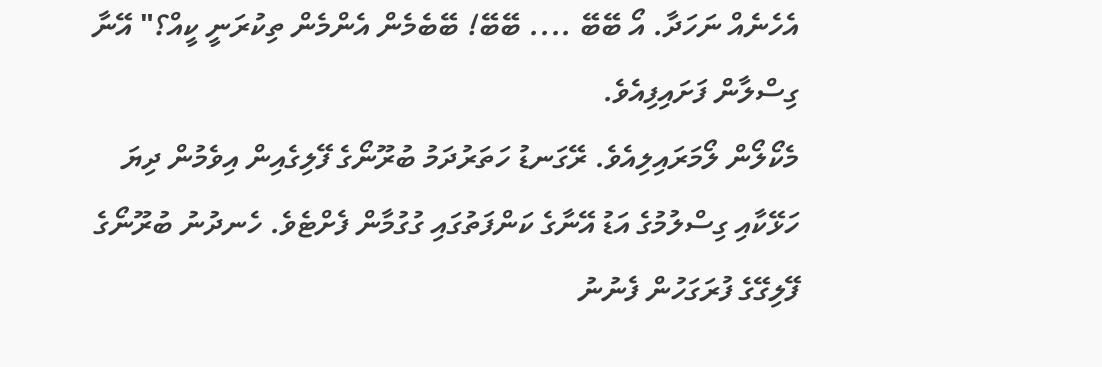އެހެނެއް ނަހަދާ. އޯ ބޭބޭ .... ބޭބޭ! ބޭބެމެން އެންމެން ތިކުރަނީ ކީއް؟" އޭނާ ގިސްލާން ފަށައިފިއެވެ.
މެކޯލޯން ލޯމަރައިލިއެވެ. ރޭގަނޑު ހަތަރުދަމު ބުރޫނޯގެ ފޭލިގެއިން އިވެމުން ދިޔަ ހަޅޭކާއި ގިސްލުމުގެ އަޑު އޭނާގެ ކަންފަތުގައި ގުގުމާން ފެށްޓެވެ. ހެނދުނު ބުރޫނޯގެ ފޭލިގޭގެ ފުރަގަހުން ފެނުނު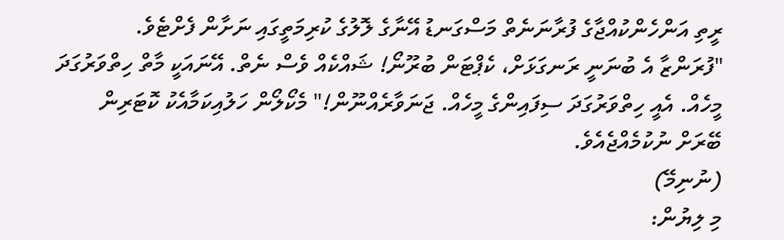ރީތި އަންހެންކުއްޖާގެ ފުރާނަނެތް މަސްގަނޑު އޭނާގެ ލޮލުގެ ކުރިމަތީގައި ނަށާން ފެށްޓެވެ.
"ފުރަންޒާ އެ ބުނަނީ ރަނގަޅަށް، ކެޕްޓަން ބުރޫނޯ! ޝައްކެއް ވެސް ނެތް. އޭނައަކީ މާތް ހިތްވަރުގަދަ މީހެއް. އެއީ ހިތްވަރުގަދަ ސިފައިންގެ މީހެއް. ޖަނަވާރެއްނޫން!" މެކޯލޯން ހަލުއިކަމާއެކު ކޮޓަރިން ބޭރަށް ނުކުމެއްޖެއެވެ.
(ނުނިމޭ)
މި ލިޔުން: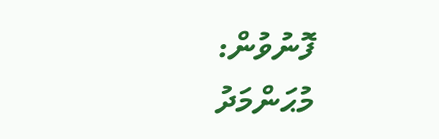ފޮނުވުން:    މުޙަންމަދު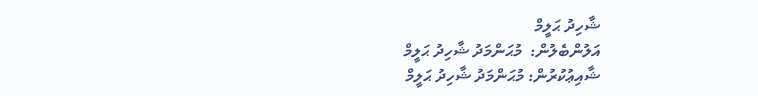ޝާހިދު ޙަލީމް
އަލުންބެލުން:  މުޙަންމަދު ޝާހިދު ޙަލީމް
ޝާއިޢުކުރުން: މުޙަންމަދު ޝާހިދު ޙަލީމް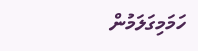ހަމަމިގަލަމުން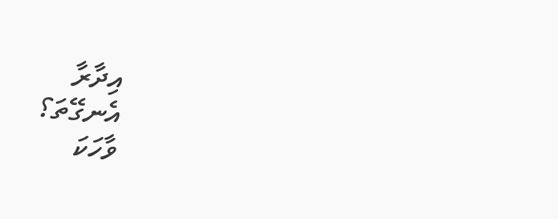އިދާރާ
އެނގޭތަ؟
ވާހަކަ